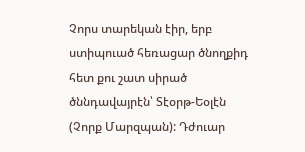Չորս տարեկան էիր, երբ ստիպուած հեռացար ծնողքիդ հետ քու շատ սիրած ծննդավայրէն՝ Տէօրթ-Եօլէն (Չորք Մարզպան): Դժուար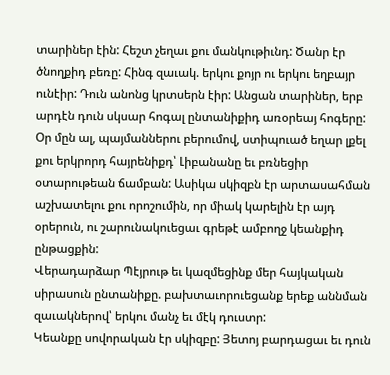տարիներ էին: Հեշտ չեղաւ քու մանկութիւնդ: Ծանր էր ծնողքիդ բեռը: Հինգ զաւակ. երկու քոյր ու երկու եղբայր ունէիր: Դուն անոնց կրտսերն էիր: Անցան տարիներ, երբ արդէն դուն սկսար հոգալ ընտանիքիդ առօրեայ հոգերը:
Օր մըն ալ, պայմաններու բերումով, ստիպուած եղար լքել քու երկրորդ հայրենիքդ՝ Լիբանանը եւ բռնեցիր օտարութեան ճամբան: Ասիկա սկիզբն էր արտասահման աշխատելու քու որոշումին, որ միակ կարելին էր այդ օրերուն, ու շարունակուեցաւ գրեթէ ամբողջ կեանքիդ ընթացքին:
Վերադարձար Պէյրութ եւ կազմեցինք մեր հայկական սիրասուն ընտանիքը. բախտաւորուեցանք երեք աննման զաւակներով՝ երկու մանչ եւ մէկ դուստր:
Կեանքը սովորական էր սկիզբը: Յետոյ բարդացաւ եւ դուն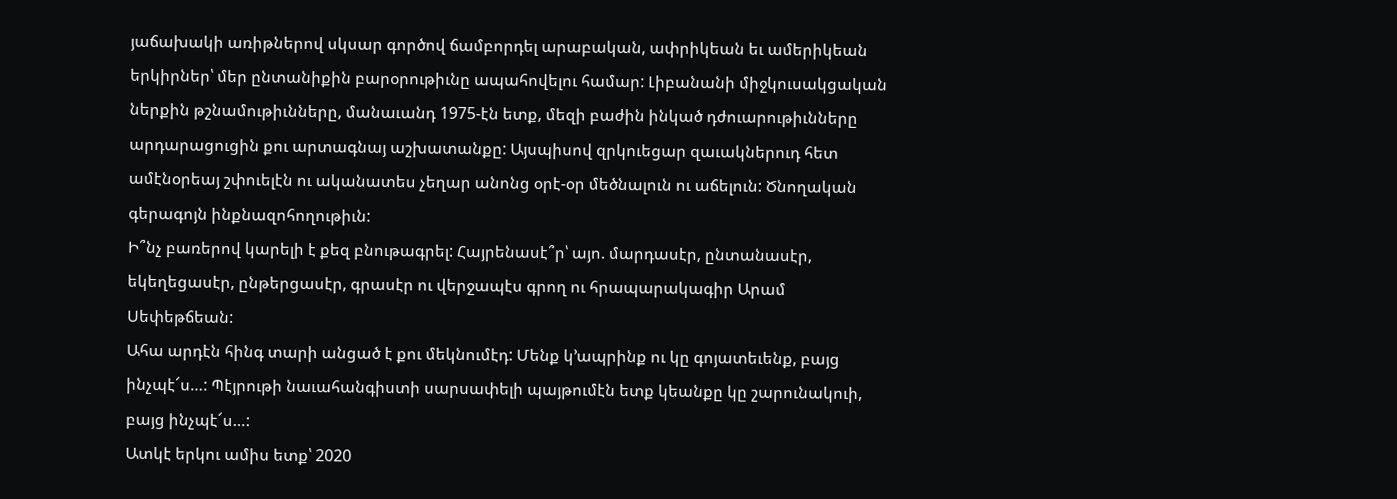յաճախակի առիթներով սկսար գործով ճամբորդել արաբական, ափրիկեան եւ ամերիկեան երկիրներ՝ մեր ընտանիքին բարօրութիւնը ապահովելու համար: Լիբանանի միջկուսակցական ներքին թշնամութիւնները, մանաւանդ 1975-էն ետք, մեզի բաժին ինկած դժուարութիւնները արդարացուցին քու արտագնայ աշխատանքը: Այսպիսով զրկուեցար զաւակներուդ հետ ամէնօրեայ շփուելէն ու ականատես չեղար անոնց օրէ-օր մեծնալուն ու աճելուն: Ծնողական գերագոյն ինքնազոհողութիւն:
Ի՞նչ բառերով կարելի է քեզ բնութագրել: Հայրենասէ՞ր՝ այո. մարդասէր, ընտանասէր, եկեղեցասէր, ընթերցասէր, գրասէր ու վերջապէս գրող ու հրապարակագիր Արամ Սեփեթճեան:
Ահա արդէն հինգ տարի անցած է քու մեկնումէդ: Մենք կ’ապրինք ու կը գոյատեւենք, բայց ինչպէ՜ս…: Պէյրութի նաւահանգիստի սարսափելի պայթումէն ետք կեանքը կը շարունակուի, բայց ինչպէ՜ս…:
Ատկէ երկու ամիս ետք՝ 2020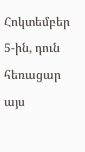Հոկտեմբեր 5-ին, դուն հեռացար այս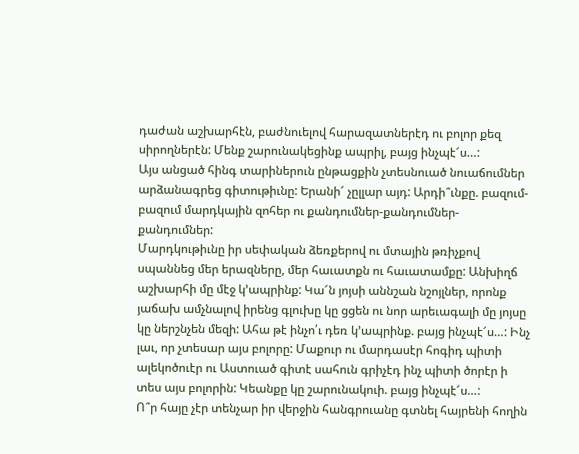դաժան աշխարհէն, բաժնուելով հարազատներէդ ու բոլոր քեզ սիրողներէն: Մենք շարունակեցինք ապրիլ, բայց ինչպէ՜ս…:
Այս անցած հինգ տարիներուն ընթացքին չտեսնուած նուաճումներ արձանագրեց գիտութիւնը: Երանի՜ չըլլար այդ: Արդի՞ւնքը. բազում-բազում մարդկային զոհեր ու քանդումներ-քանդումներ-քանդումներ:
Մարդկութիւնը իր սեփական ձեռքերով ու մտային թռիչքով սպաննեց մեր երազները, մեր հաւատքն ու հաւատամքը: Անխիղճ աշխարհի մը մէջ կ’ապրինք: Կա՜ն յոյսի աննշան նշոյլներ, որոնք յաճախ ամչնալով իրենց գլուխը կը ցցեն ու նոր արեւագալի մը յոյսը կը ներշնչեն մեզի: Ահա թէ ինչո՛ւ դեռ կ’ապրինք. բայց ինչպէ՜ս…: Ինչ լաւ, որ չտեսար այս բոլորը: Մաքուր ու մարդասէր հոգիդ պիտի ալեկոծուէր ու Աստուած գիտէ սահուն գրիչէդ ինչ պիտի ծորէր ի տես այս բոլորին: Կեանքը կը շարունակուի. բայց ինչպէ՜ս…:
Ո՞ր հայը չէր տենչար իր վերջին հանգրուանը գտնել հայրենի հողին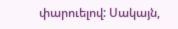փարուելով: Սակայն,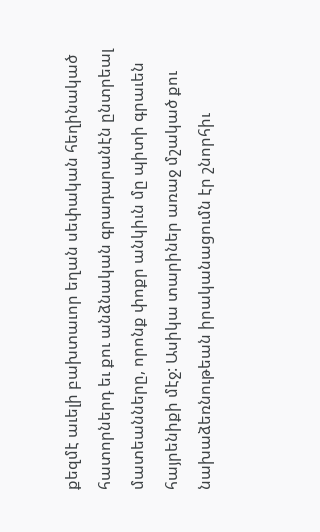քեզմէ աւելի բախտաւոր եղան սեփական հեղինակած հատորներդ եւ քու անձնական գրադարանէն ընտրեալ մատեանները, որոնք փոքր անկիւն մը պիտի գրաւեն հայրենիքի մէջ: Ասիկա տարիներ առաջ մշակած քու նախաձեռնութեան իրականացումն էր շնորհիւ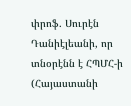փրոֆ. Սուրէն Դանիէլեանի, որ տնօրէնն է ՀՊՄՀ-ի (Հայաստանի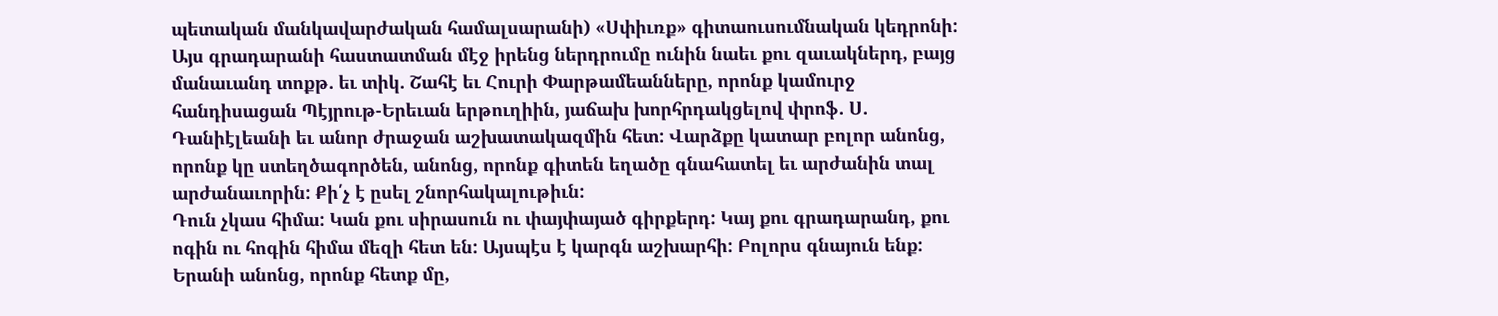պետական մանկավարժական համալսարանի) «Սփիւռք» գիտաուսումնական կեդրոնի: Այս գրադարանի հաստատման մէջ իրենց ներդրումը ունին նաեւ քու զաւակներդ, բայց մանաւանդ տոքթ. եւ տիկ. Շահէ եւ Հուրի Փարթամեանները, որոնք կամուրջ հանդիսացան Պէյրութ-Երեւան երթուղիին, յաճախ խորհրդակցելով փրոֆ. Ս. Դանիէլեանի եւ անոր ժրաջան աշխատակազմին հետ: Վարձքը կատար բոլոր անոնց, որոնք կը ստեղծագործեն, անոնց, որոնք գիտեն եղածը գնահատել եւ արժանին տալ արժանաւորին: Քի՛չ է ըսել շնորհակալութիւն:
Դուն չկաս հիմա: Կան քու սիրասուն ու փայփայած գիրքերդ: Կայ քու գրադարանդ, քու ոգին ու հոգին հիմա մեզի հետ են: Այսպէս է կարգն աշխարհի: Բոլորս գնայուն ենք: Երանի անոնց, որոնք հետք մը,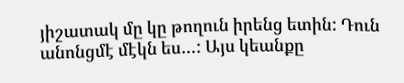յիշատակ մը կը թողուն իրենց ետին: Դուն անոնցմէ մէկն ես…: Այս կեանքը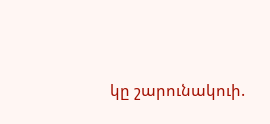կը շարունակուի.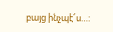բայց ինչպէ՜ս…: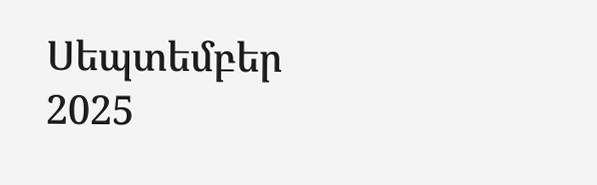Սեպտեմբեր 2025